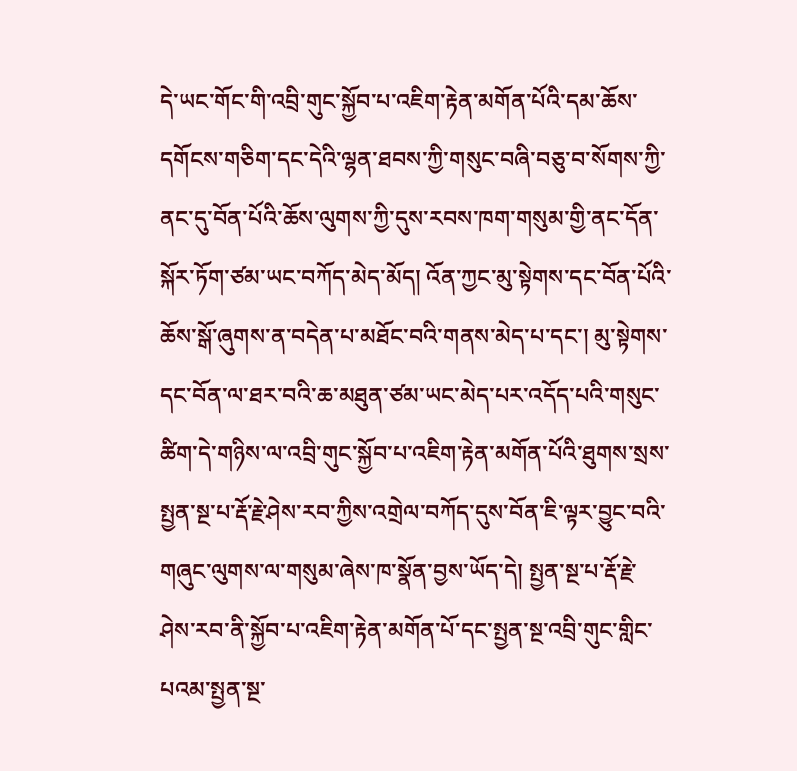དེ་ཡང་གོང་གི་འབྲི་གུང་སྐྱོབ་པ་འཇིག་རྟེན་མགོན་པོའི་དམ་ཆོས་དགོངས་གཅིག་དང་དེའི་ལྷན་ཐབས་ཀྱི་གསུང་བཞི་བཅུ་བ་སོགས་ཀྱི་ནང་དུ་བོན་པོའི་ཆོས་ལུགས་ཀྱི་དུས་རབས་ཁག་གསུམ་གྱི་ནང་དོན་སྐོར་ཏོག་ཙམ་ཡང་བཀོད་མེད་མོད། འོན་ཀྱང་མུ་སྟེགས་དང་བོན་པོའི་ཆོས་སྒོ་ཞུགས་ན་བདེན་པ་མཐོང་བའི་གནས་མེད་པ་དང་། མུ་སྟེགས་དང་བོན་ལ་ཐར་བའི་ཆ་མཐུན་ཙམ་ཡང་མེད་པར་འདོད་པའི་གསུང་ཚིག་དེ་གཉིས་ལ་འབྲི་གུང་སྐྱོབ་པ་འཇིག་རྟེན་མགོན་པོའི་ཐུགས་སྲས་སྤྱན་སྔ་པ་རྡོ་རྗེ་ཤེས་རབ་ཀྱིས་འགྲེལ་བཀོད་དུས་བོན་ཇི་ལྟར་བྱུང་བའི་གཞུང་ལུགས་ལ་གསུམ་ཞེས་ཁ་སྣོན་བྱས་ཡོད་དེ། སྤྱན་སྔ་པ་རྡོ་རྗེ་ཤེས་རབ་ནི་སྐྱོབ་པ་འཇིག་རྟེན་མགོན་པོ་དང་སྤྱན་སྔ་འབྲི་གུང་གླིང་པའམ་སྤྱན་སྔ་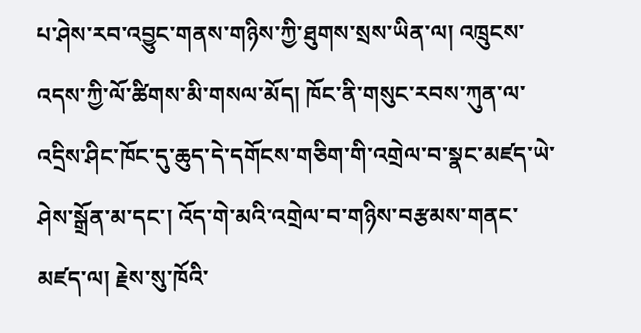པ་ཤེས་རབ་འབྱུང་གནས་གཉིས་ཀྱི་ཐུགས་སྲས་ཡིན་ལ། འཁྲུངས་འདས་ཀྱི་ལོ་ཚིགས་མི་གསལ་མོད། ཁོང་ནི་གསུང་རབས་ཀུན་ལ་འདྲིས་ཤིང་ཁོང་དུ་ཆུད་དེ་དགོངས་གཅིག་གི་འགྲེལ་བ་སྣང་མཛད་ཡེ་ཤེས་སྒྲོན་མ་དང་། འོད་གེ་མའི་འགྲེལ་བ་གཉིས་བརྩམས་གནང་མཛད་ལ། རྗེས་སུ་ཁོའི་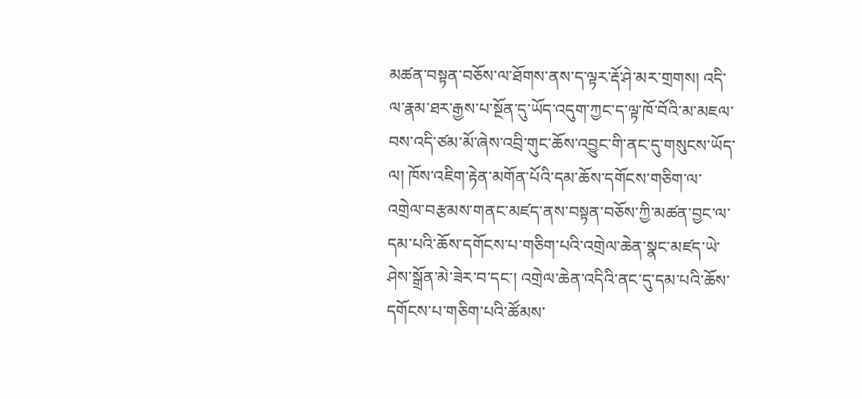མཚན་བསྟན་བཅོས་ལ་ཐོགས་ནས་ད་ལྟར་རྡོ་ཤེ་མར་གྲགས། འདི་ལ་རྣམ་ཐར་རྒྱས་པ་སྔོན་དུ་ཡོད་འདུག་ཀྱང་ད་ལྟ་ཁོ་བོའི་མ་མཇལ་བས་འདི་ཙམ་མོ་ཞེས་འབྲི་གུང་ཆོས་འབྱུང་གི་ནང་དུ་གསུངས་ཡོད་ལ། ཁོས་འཇིག་རྟེན་མགོན་པོའི་དམ་ཆོས་དགོངས་གཅིག་ལ་འགྲེལ་བརྩམས་གནང་མཛད་ནས་བསྟན་བཅོས་ཀྱི་མཚན་བྱང་ལ་དམ་པའི་ཆོས་དགོངས་པ་གཅིག་པའི་འགྲེལ་ཆེན་སྣང་མཛད་ཡེ་ཤེས་སྒྲོན་མེ་ཟེར་བ་དང་། འགྲེལ་ཆེན་འདིའི་ནང་དུ་དམ་པའི་ཆོས་དགོངས་པ་གཅིག་པའི་ཚོམས་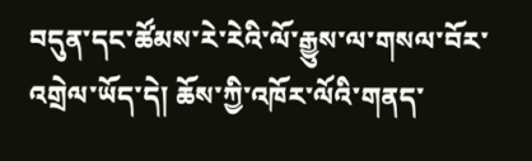བདུན་དང་ཚོམས་རེ་རེའི་ལོ་རྒྱུས་ལ་གསལ་བོར་འགྲེལ་ཡོད་དེ། ཆོས་ཀྱི་འཁོར་ལོའི་གནད་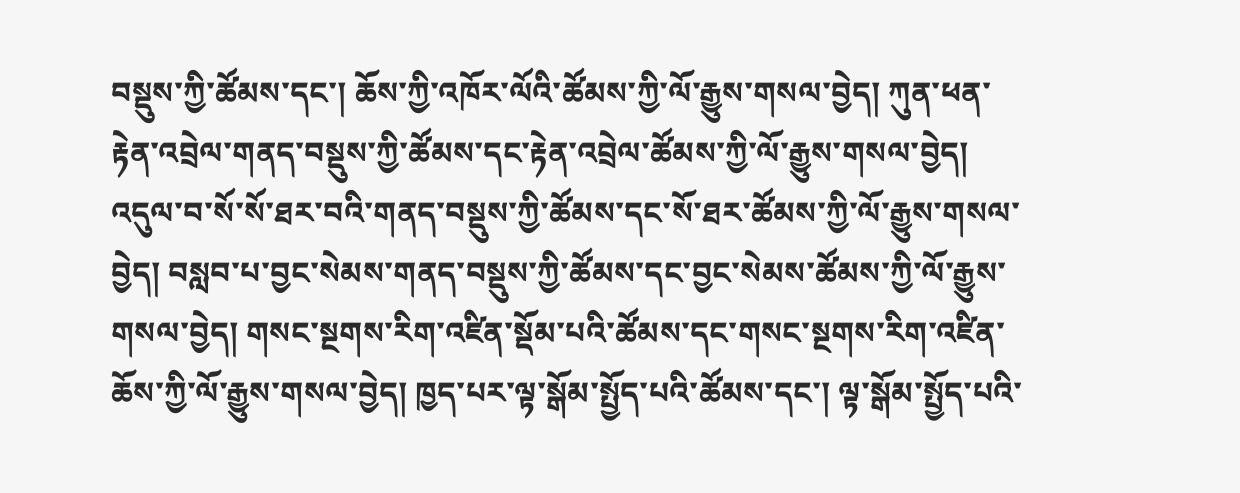བསྡུས་ཀྱི་ཚོམས་དང་། ཆོས་ཀྱི་འཁོར་ལོའི་ཚོམས་ཀྱི་ལོ་རྒྱུས་གསལ་བྱེད། ཀུན་ཕན་རྟེན་འབྲེལ་གནད་བསྡུས་ཀྱི་ཚོམས་དང་རྟེན་འབྲེལ་ཚོམས་ཀྱི་ལོ་རྒྱུས་གསལ་བྱེད། འདུལ་བ་སོ་སོ་ཐར་བའི་གནད་བསྡུས་ཀྱི་ཚོམས་དང་སོ་ཐར་ཚོམས་ཀྱི་ལོ་རྒྱུས་གསལ་བྱེད། བསླབ་པ་བྱང་སེམས་གནད་བསྡུས་ཀྱི་ཚོམས་དང་བྱང་སེམས་ཚོམས་ཀྱི་ལོ་རྒྱུས་གསལ་བྱེད། གསང་སྔགས་རིག་འཛིན་སྡོམ་པའི་ཚོམས་དང་གསང་སྔགས་རིག་འཛིན་ཆོས་ཀྱི་ལོ་རྒྱུས་གསལ་བྱེད། ཁྱད་པར་ལྟ་སྒོམ་སྤྱོད་པའི་ཚོམས་དང་། ལྟ་སྒོམ་སྤྱོད་པའི་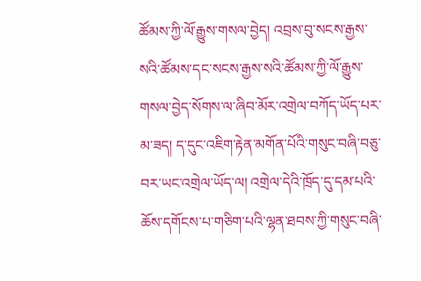ཚོམས་ཀྱི་ལོ་རྒྱུས་གསལ་བྱེད། འབྲས་བུ་སངས་རྒྱས་སའི་ཚོམས་དང་སངས་རྒྱས་སའི་ཚོམས་ཀྱི་ལོ་རྒྱུས་གསལ་བྱེད་སོགས་ལ་ཞིབ་མོར་འགྲེལ་བཀོད་ཡོད་པར་མ་ཟད། ད་དུང་འཇིག་རྟེན་མགོན་པོའི་གསུང་བཞི་བཅུ་བར་ཡང་འགྲེལ་ཡོད་ལ། འགྲེལ་དེའི་ཁྲོད་དུ་དམ་པའི་ཆོས་དགོངས་པ་གཅིག་པའི་ལྷན་ཐབས་ཀྱི་གསུང་བཞི་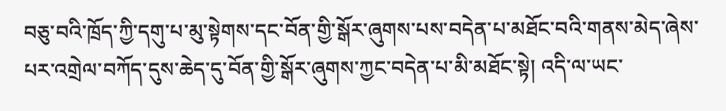བཅུ་བའི་ཁྲོད་ཀྱི་དགུ་པ་མུ་སྟེགས་དང་བོན་གྱི་སྒོར་ཞུགས་པས་བདེན་པ་མཐོང་བའི་གནས་མེད་ཞེས་པར་འགྲེལ་བཀོད་དུས་ཆེད་དུ་བོན་གྱི་སྒོར་ཞུགས་ཀྱང་བདེན་པ་མི་མཐོང་སྟེ། འདི་ལ་ཡང་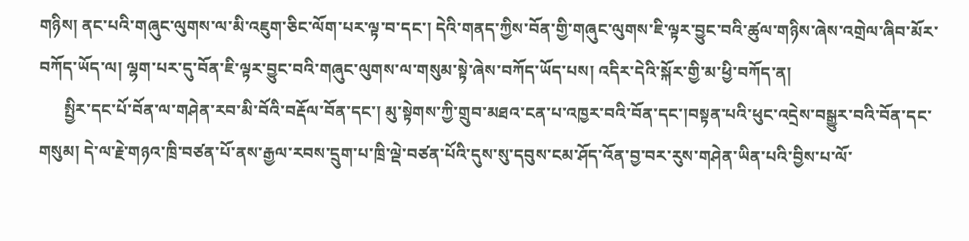གཉིས། ནང་པའི་གཞུང་ལུགས་ལ་མི་འཇུག་ཅིང་ལོག་པར་ལྟ་བ་དང་། དེའི་གནད་ཀྱིས་བོན་གྱི་གཞུང་ལུགས་ཇི་ལྟར་བྱུང་བའི་ཚུལ་གཉིས་ཞེས་འགྲེལ་ཞིབ་མོར་བཀོད་ཡོད་ལ། ལྷག་པར་དུ་བོན་ཇི་ལྟར་བྱུང་བའི་གཞུང་ལུགས་ལ་གསུམ་སྟེ་ཞེས་བཀོད་ཡོད་པས། འདིར་དེའི་སྐོར་གྱི་མ་ཕྱི་བཀོད་ན།
      སྤྱིར་དང་པོ་བོན་ལ་གཤེན་རབ་མི་བོའི་བརྡོལ་བོན་དང་། མུ་སྟེགས་ཀྱི་གྲུབ་མཐའ་ངན་པ་འཁྱར་བའི་བོན་དང་།བསྟན་པའི་ཕུང་འདྲེས་བསྒྱུར་བའི་བོན་དང་གསུམ། དེ་ལ་རྗེ་གཉའ་ཁྲི་བཙན་པོ་ནས་རྒྱལ་རབས་དྲུག་པ་ཁྲི་ལྡེ་བཙན་པོའི་དུས་སུ་དབུས་ངམ་ཤོད་འོན་བྱ་བར་རུས་གཤེན་ཡིན་པའི་བྱིས་པ་ལོ་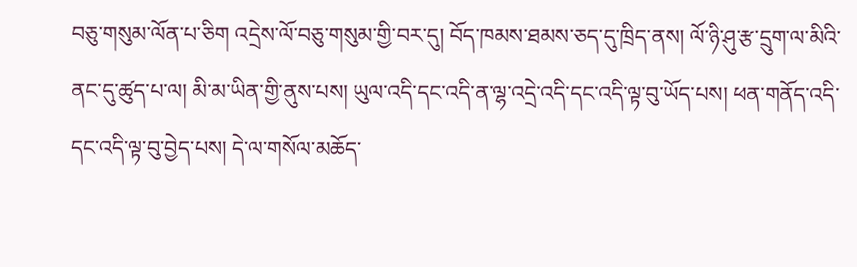བཅུ་གསུམ་ལོན་པ་ཅིག འདྲེས་ལོ་བཅུ་གསུམ་གྱི་བར་དུ། བོད་ཁམས་ཐམས་ཅད་དུ་ཁྲིད་ནས། ལོ་ཉི་ཤུ་རྩ་དྲུག་ལ་མིའི་ནང་དུ་ཚུད་པ་ལ། མི་མ་ཡིན་གྱི་ནུས་པས། ཡུལ་འདི་དང་འདི་ན་ལྷ་འདྲེ་འདི་དང་འདི་ལྟ་བུ་ཡོད་པས། ཕན་གནོད་འདི་དང་འདི་ལྟ་བུ་བྱེད་པས། དེ་ལ་གསོལ་མཆོད་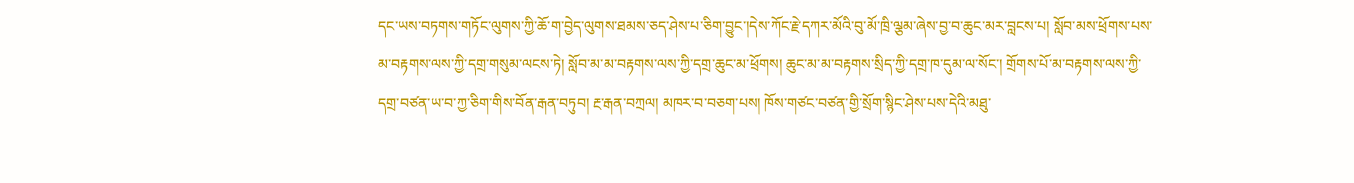དང་ཡས་བཏགས་གཏོང་ལུགས་ཀྱི་ཆོ་ག་བྱེད་ལུགས་ཐམས་ཅད་ཤེས་པ་ཅིག་བྱུང་།དེས་ཀོང་རྗེ་དཀར་མོའི་བུ་མོ་ཁྲི་ལྕམ་ཞེས་བྱ་བ་ཆུང་མར་བླངས་པ། སློབ་མས་ཕྲོགས་པས་མ་བརྟགས་ལས་ཀྱི་དགྲ་གསུམ་ལངས་ཏེ། སློབ་མ་མ་བརྟགས་ལས་ཀྱི་དགྲ་ཆུང་མ་ཕྲོགས། ཆུང་མ་མ་བརྟགས་སྲིད་ཀྱི་དགྲ་ཁ་དུམ་ལ་སོང་། གྲོགས་པོ་མ་བརྟགས་ལས་ཀྱི་དགྲ་བཙན་ཡ་བ་ཀྱ་ཅིག་གིས་བོན་རྒན་བཏུབ། རྔ་རྒན་བཀྲལ། མཁར་བ་བཅག་པས། ཁོས་གཙང་བཙན་གྱི་སྲོག་སྙིང་ཤེས་པས་དེའི་མཐུ་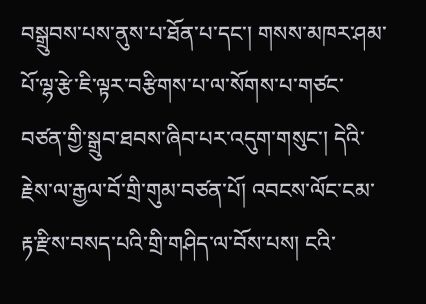བསྒྲུབས་པས་ནུས་པ་ཐོན་པ་དང་། གསས་མཁར་ཤམ་པོ་ལྷ་རྩེ་ཇི་ལྟར་བརྩིགས་པ་ལ་སོགས་པ་གཙང་བཙན་གྱི་སྒྲུབ་ཐབས་ཞིབ་པར་འདུག་གསུང་། དེའི་རྗེས་ལ་རྒྱལ་བོ་གྲི་གུམ་བཙན་པོ། འབངས་ལོང་ངམ་རྟ་རྫིས་བསད་པའི་གྲི་གཤིད་ལ་བོས་པས། ངའི་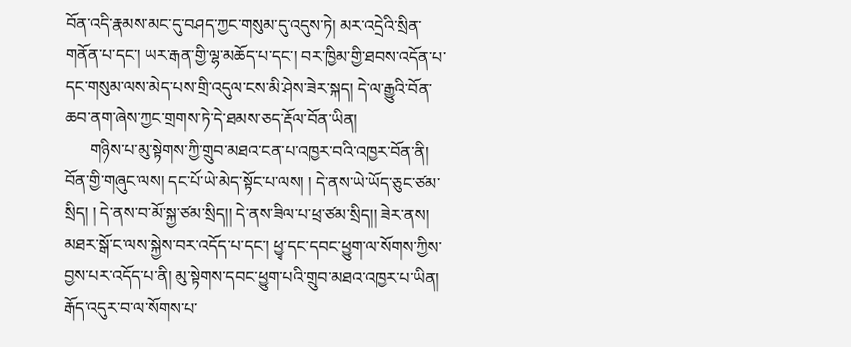བོན་འདི་རྣམས་མང་དུ་བཤད་ཀྱང་གསུམ་དུ་འདུས་ཏེ། མར་འདྲེའི་སྲིན་གནོན་པ་དང་། ཡར་རྒན་གྱི་ལྷ་མཆོད་པ་དང་། བར་ཁྱིམ་གྱི་ཐབས་འདོན་པ་དང་གསུམ་ལས་མེད་པས་གྲི་འདུལ་ངས་མི་ཤེས་ཟེར་སྐད། དེ་ལ་རྒྱུའི་བོན་ཆབ་ནག་ཞེས་ཀྱང་གྲགས་ཏེ་དེ་ཐམས་ཅད་རྡོལ་བོན་ཡིན།
      གཉིས་པ་མུ་སྟེགས་ཀྱི་གྲུབ་མཐའ་ངན་པ་འཁྱར་བའི་འཁྱར་བོན་ནི། བོན་གྱི་གཞུང་ལས། དང་པོ་ཡེ་མེད་སྟོང་པ་ལས། ། དེ་ནས་ཡེ་ཡོད་ཅུང་ཙམ་སྲིད། ། དེ་ནས་བ་མོ་སྐྱ་ཙམ་སྲིད།། དེ་ནས་ཟིལ་པ་ཕྲ་ཙམ་སྲིད།། ཟེར་ནས། མཐར་སྒོ་ང་ལས་སྐྱེས་བར་འདོད་པ་དང་། ཕྱྭ་དང་དབང་ཕྱུག་ལ་སོགས་ཀྱིས་བྱས་པར་འདོད་པ་ནི། མུ་སྟེགས་དབང་ཕྱུག་པའི་གྲུབ་མཐའ་འཁྱར་པ་ཡིན། རྒོད་འདུར་བ་ལ་སོགས་པ་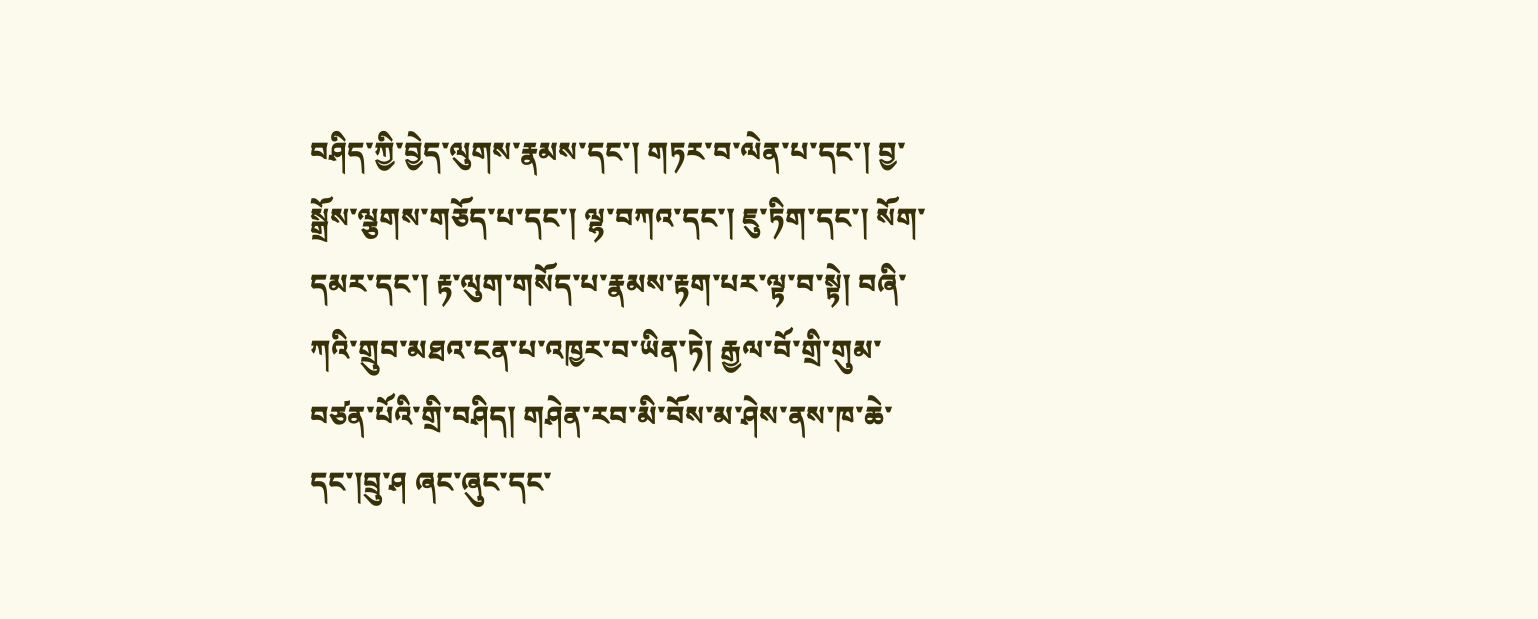བཤིད་ཀྱི་བྱེད་ལུགས་རྣམས་དང་། གཏར་བ་ལེན་པ་དང་། བྱ་སྒྲོས་ལྕགས་གཅོད་པ་དང་། ལྷ་བཀའ་དང་། ཇུ་ཏིག་དང་། སོག་དམར་དང་། རྟ་ལུག་གསོད་པ་རྣམས་རྟག་པར་ལྟ་བ་སྟེ། བཞི་ཀའི་གྲུབ་མཐའ་ངན་པ་འཁྱར་བ་ཡིན་ཏེ། རྒྱལ་བོ་གྲི་གུམ་བཙན་པོའི་གྲི་བཤིད། གཤེན་རབ་མི་བོས་མ་ཤེས་ནས་ཁ་ཆེ་དང་།བྲུ་ཤ ཞང་ཞུང་དང་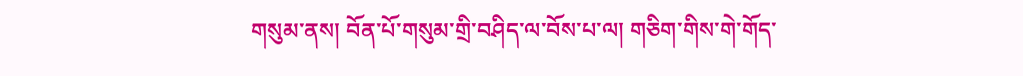གསུམ་ནས། བོན་པོ་གསུམ་གྲི་བཤིད་ལ་བོས་པ་ལ། གཅིག་གིས་གེ་གོད་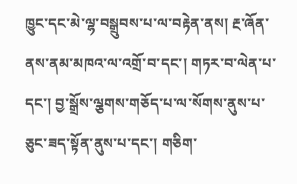ཁྱུང་དང་མེ་ལྷ་བསྒྲུབས་པ་ལ་བརྟེན་ནས། རྔ་ཞོན་ནས་ནམ་མཁའ་ལ་འགྲོ་བ་དང་། གཏར་བ་ལེན་པ་དང་། བྱ་སྒྲོས་ལྕགས་གཅོད་པ་ལ་སོགས་ནུས་པ་ཅུང་ཟད་སྟོན་ནུས་པ་དང་། གཅིག་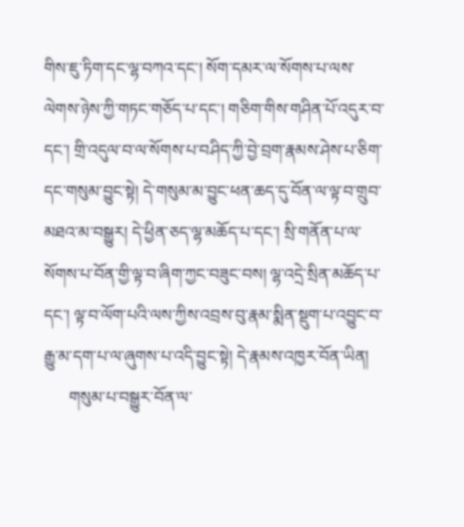གིས་ཇུ་ཏིག་དང་ལྷ་བཀའ་དང་། སོག་དམར་ལ་སོགས་པ་ལས་ལེགས་ཉེས་ཀྱི་གཏང་གཅོད་པ་དང་། གཅིག་གིས་གཤིན་པོ་འདུར་བ་དང་། གྲི་འདུལ་བ་ལ་སོགས་པ་བཤིད་ཀྱི་བྱེ་བྲག་རྣམས་ཤེས་པ་ཅིག་དང་གསུམ་བྱུང་སྟེ། དེ་གསུམ་མ་བྱུང་ཕན་ཆད་དུ་བོན་ལ་ལྟ་བ་གྲུབ་མཐའ་མ་བསྒྱུར། དེ་ཕྱིན་ཅད་ལྷ་མཆོད་པ་དང་། སྲི་གནོན་པ་ལ་སོགས་པ་བོན་གྱི་ལྟ་བ་ཞིག་ཀྱང་བཟུང་བས། ལྷ་འདྲེ་སྲིན་མཆོད་པ་དང་། ལྟ་བ་ལོག་པའི་ལས་ཀྱིས་འབྲས་བུ་རྣམ་སྨིན་སྡུག་པ་འབྱུང་བ་རྒྱུ་མ་དག་པ་ལ་ཞུགས་པ་འདི་བྱུང་སྟེ། དེ་རྣམས་འཁྱར་བོན་ཡིན།
      གསུམ་པ་བསྒྱུར་བོན་ལ་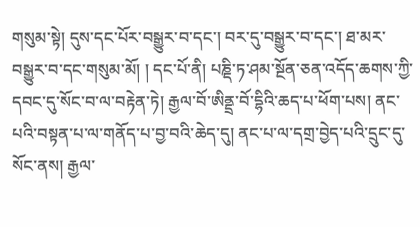གསུམ་སྟེ། དུས་དང་པོར་བསྒྱུར་བ་དང་། བར་དུ་བསྒྱུར་བ་དང་། ཐ་མར་བསྒྱུར་བ་དང་གསུམ་མོ། ། དང་པོ་ནི། པཎྡི་ཏ་ཤམ་སྔོན་ཅན་འདོད་ཆགས་ཀྱི་དབང་དུ་སོང་བ་ལ་བརྟེན་ཏེ། རྒྱལ་བོ་ཨིནྡྲ་བོ་དྷིའི་ཆད་པ་ཕོག་པས། ནང་པའི་བསྟན་པ་ལ་གནོད་པ་བྱ་བའི་ཆེད་དུ། ནང་པ་ལ་དགྲ་བྱེད་པའི་དྲུང་དུ་སོང་ནས། རྒྱལ་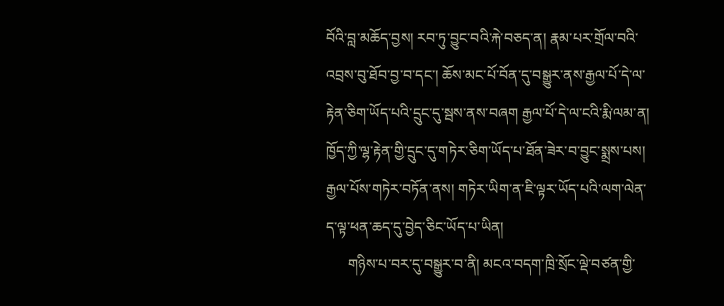བོའི་བླ་མཆོད་བྱས། རབ་ཏུ་བྱུང་བའི་རྐེ་བཅད་ན། རྣམ་པར་གྲོལ་བའི་འབྲས་བུ་ཐོབ་བྱ་བ་དང་། ཆོས་མང་པོ་བོན་དུ་བསྒྱུར་ནས་རྒྱལ་པོ་དེ་ལ་རྟེན་ཅིག་ཡོད་པའི་དྲུང་དུ་སྦས་ནས་བཞག རྒྱལ་པོ་དེ་ལ་ངའི་རྨི་ལམ་ན། ཁྱོད་ཀྱི་ལྷ་རྟེན་གྱི་དྲུང་དུ་གཏེར་ཅིག་ཡོད་པ་ཐོན་ཟེར་བ་བྱུང་སྨྲས་པས། རྒྱལ་པོས་གཏེར་བཏོན་ནས། གཏེར་ཡིག་ན་ཇི་ལྟར་ཡོད་པའི་ལག་ལེན་ད་ལྟ་ཕན་ཆད་དུ་བྱེད་ཅིང་ཡོད་པ་ཡིན།
      གཉིས་པ་བར་དུ་བསྒྱུར་བ་ནི། མངའ་བདག་ཁྲི་སྲོང་ལྡེ་བཙན་གྱི་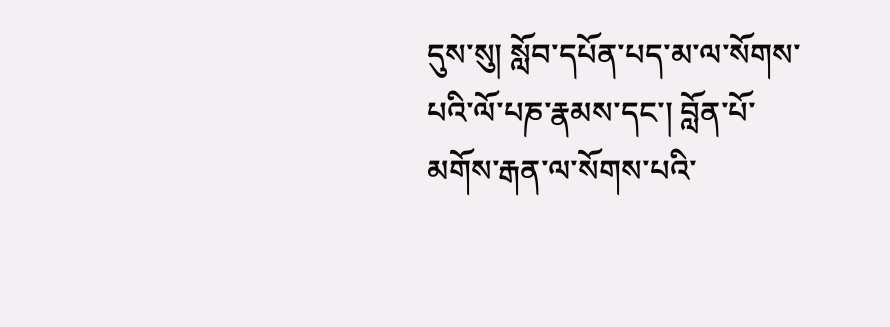དུས་སུ། སློབ་དཔོན་པད་མ་ལ་སོགས་པའི་ལོ་པཎ་རྣམས་དང་། བློན་པོ་མགོས་རྒན་ལ་སོགས་པའི་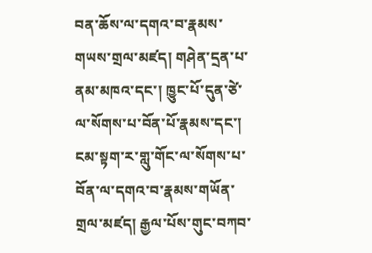བན་ཆོས་ལ་དགའ་བ་རྣམས་གཡས་གྲལ་མཛད། གཤེན་དྲན་པ་ནམ་མཁའ་དང་། ཁྱུང་པོ་དུན་ཙེ་ལ་སོགས་པ་བོན་པོ་རྣམས་དང་། ངམ་སྟག་ར་གླུ་གོང་ལ་སོགས་པ་བོན་ལ་དགའ་བ་རྣམས་གཡོན་གྲལ་མཛད། རྒྱལ་པོས་གུང་བཀབ་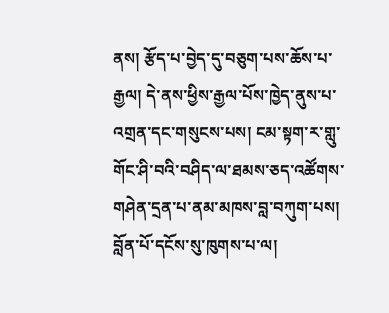ནས། རྩོད་པ་བྱེད་དུ་བཅུག་པས་ཆོས་པ་རྒྱལ། དེ་ནས་ཕྱིས་རྒྱལ་པོས་ཁྱེད་ནུས་པ་འགྲན་དང་གསུངས་པས། ངམ་སྟག་ར་གླུ་གོང་ཤི་བའི་བཤིད་ལ་ཐམས་ཅད་འཚོགས་གཤེན་དྲན་པ་ནམ་མཁས་བླ་བཀུག་པས། བློན་པོ་དངོས་སུ་ཁུགས་པ་ལ།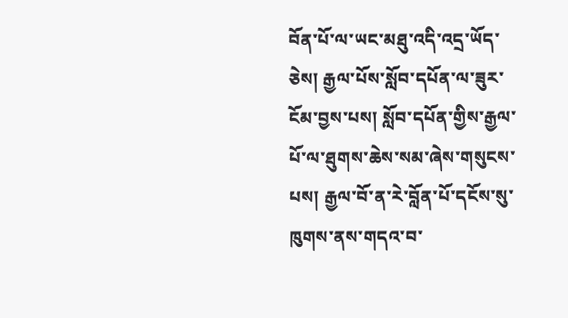བོན་པོ་ལ་ཡང་མཐུ་འདི་འདྲ་ཡོད་ཅེས། རྒྱལ་པོས་སློབ་དཔོན་ལ་ཟུར་ངོམ་བྱས་པས། སློབ་དཔོན་གྱིས་རྒྱལ་པོ་ལ་ཐུགས་ཆེས་སམ་ཞེས་གསུངས་པས། རྒྱལ་བོ་ན་རེ་བློན་པོ་དངོས་སུ་ཁུགས་ནས་གདའ་བ་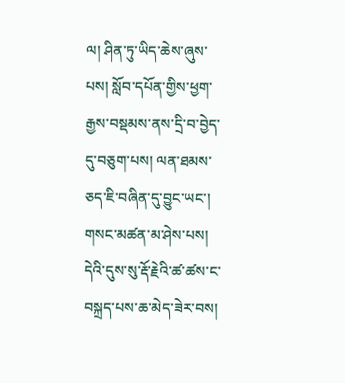ལ། ཤིན་ཏུ་ཡིད་ཆེས་ཞུས་པས། སློབ་དཔོན་གྱིས་ཕྱག་རྒྱས་བསྡམས་ནས་དྲི་བ་བྱེད་དུ་བཅུག་པས། ལན་ཐམས་ཅད་ཇི་བཞིན་དུ་བྱུང་ཡང་། གསང་མཚན་མ་ཤེས་པས། དེའི་དུས་སུ་རྡོ་རྗེའི་ཚ་ཚས་ང་བསྐྲད་པས་ཆ་མེད་ཟེར་བས།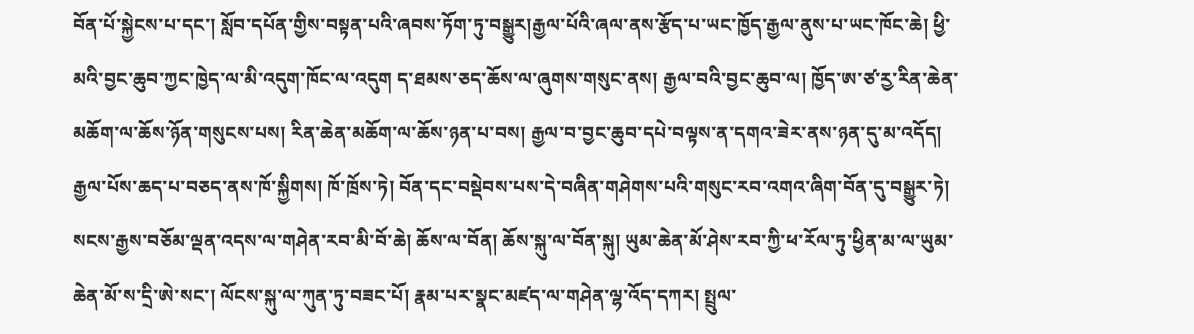བོན་པོ་སྐྱེངས་པ་དང་། སློབ་དཔོན་གྱིས་བསྟན་པའི་ཞབས་ཏོག་ཏུ་བསྒྱུར།རྒྱལ་པོའི་ཞལ་ནས་རྩོད་པ་ཡང་ཁྱོད་རྒྱལ་ནུས་པ་ཡང་ཁོང་ཆེ། ཕྱི་མའི་བྱང་ཆུབ་ཀྱང་ཁྱེད་ལ་མི་འདུག་ཁོང་ལ་འདུག ད་ཐམས་ཅད་ཆོས་ལ་ཞུགས་གསུང་ནས། རྒྱལ་བའི་བྱང་ཆུབ་ལ། ཁྱོད་ཨ་ཙ་རྱ་རིན་ཆེན་མཆོག་ལ་ཆོས་ཉོན་གསུངས་པས། རིན་ཆེན་མཆོག་ལ་ཆོས་ཉན་པ་བས། རྒྱལ་བ་བྱང་ཆུབ་དཔེ་བལྟས་ན་དགའ་ཟེར་ནས་ཉན་དུ་མ་འདོད། རྒྱལ་པོས་ཆད་པ་བཅད་ནས་ཁོ་སྐྱིགས། ཁོ་ཁྲོས་ཏེ། བོན་དང་བསྡེབས་པས་དེ་བཞིན་གཤེགས་པའི་གསུང་རབ་འགའ་ཞིག་བོན་དུ་བསྒྱུར་ཏེ། སངས་རྒྱས་བཅོམ་ལྡན་འདས་ལ་གཤེན་རབ་མི་བོ་ཆེ། ཆོས་ལ་བོན། ཆོས་སྐུ་ལ་བོན་སྐུ། ཡུམ་ཆེན་མོ་ཤེས་རབ་ཀྱི་ཕ་རོལ་ཏུ་ཕྱིན་མ་ལ་ཡུམ་ཆེན་མོ་ས་དྲི་ཨེ་སང་། ལོངས་སྐུ་ལ་ཀུན་ཏུ་བཟང་པོ། རྣམ་པར་སྣང་མཛད་ལ་གཤེན་ལྷ་འོད་དཀར། སྤྲུལ་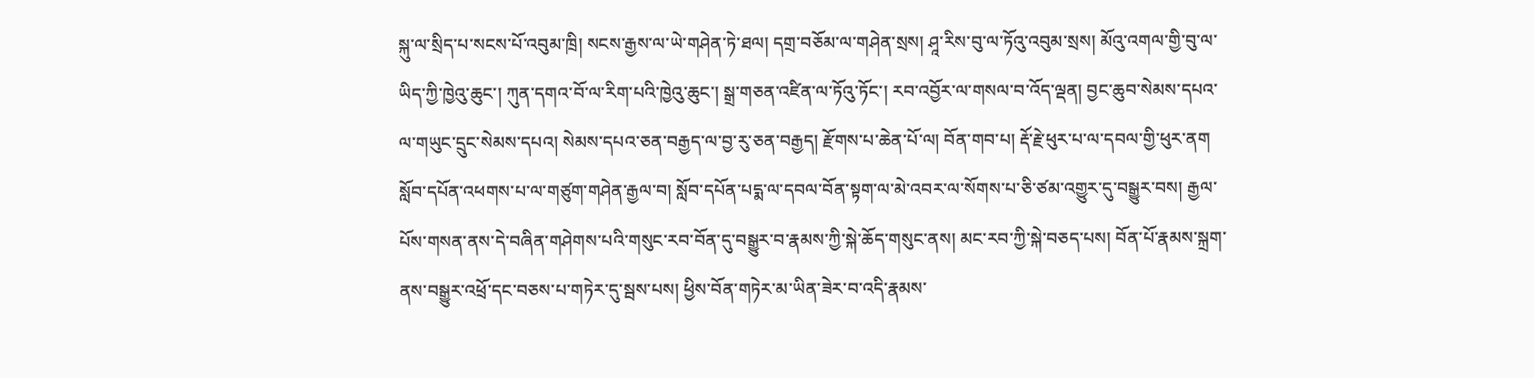སྐུ་ལ་སྲིད་པ་སངས་པོ་འབུམ་ཁྲི། སངས་རྒྱས་ལ་ཡེ་གཤེན་ཏེ་ཐལ། དགྲ་བཅོམ་ལ་གཤེན་སྲས། ཤཱ་རིས་བུ་ལ་ཏོའུ་འབུམ་སྲས། མོའུ་འགལ་གྱི་བུ་ལ་ཡིད་ཀྱི་ཁྱེའུ་ཆུང་། ཀུན་དགའ་བོ་ལ་རིག་པའི་ཁྱེའུ་ཆུང་། སྒྲ་གཅན་འཛིན་ལ་ཏོའུ་ཏོང་། རབ་འབྱོར་ལ་གསལ་བ་འོད་ལྡན། བྱང་ཆུབ་སེམས་དཔའ་ལ་གཡུང་དྲུང་སེམས་དཔའ། སེམས་དཔའ་ཅན་བརྒྱད་ལ་བྱ་རུ་ཅན་བརྒྱད། རྫོགས་པ་ཆེན་པོ་ལ། བོན་གབ་པ། རྡོ་རྗེ་ཕུར་པ་ལ་དབལ་གྱི་ཕུར་ནག སློབ་དཔོན་འཕགས་པ་ལ་གཙུག་གཤེན་རྒྱལ་བ། སློབ་དཔོན་པདྨ་ལ་དབལ་བོན་སྟག་ལ་མེ་འབར་ལ་སོགས་པ་ཅི་ཙམ་འགྱུར་དུ་བསྒྱུར་བས། རྒྱལ་པོས་གསན་ནས་དེ་བཞིན་གཤེགས་པའི་གསུང་རབ་བོན་དུ་བསྒྱུར་བ་རྣམས་ཀྱི་སྐེ་ཆོད་གསུང་ནས། མང་རབ་ཀྱི་སྐེ་བཅད་པས། བོན་པོ་རྣམས་སྐྲག་ནས་བསྒྱུར་འཕྲོ་དང་བཅས་པ་གཏེར་དུ་སྦས་པས། ཕྱིས་བོན་གཏེར་མ་ཡིན་ཟེར་བ་འདི་རྣམས་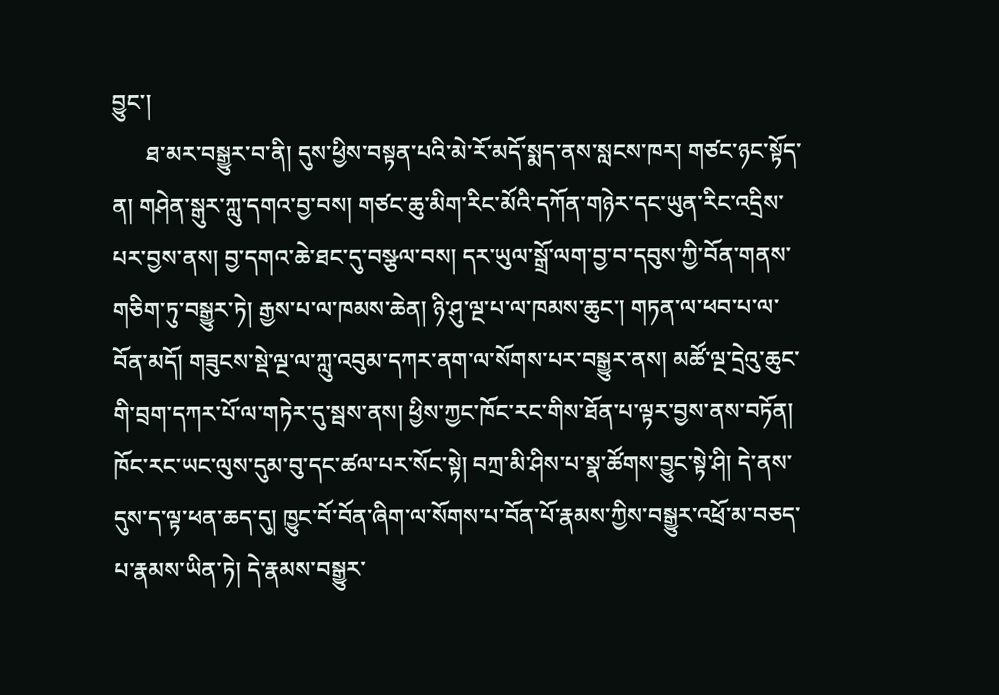བྱུང་།
      ཐ་མར་བསྒྱུར་བ་ནི། དུས་ཕྱིས་བསྟན་པའི་མེ་རོ་མདོ་སྨད་ནས་སླངས་ཁར། གཙང་ཉང་སྟོད་ན། གཤེན་སྒུར་ཀླུ་དགའ་བྱ་བས། གཙང་ཆུ་མིག་རིང་མོའི་དཀོན་གཉེར་དང་ཡུན་རིང་འདྲིས་པར་བྱས་ནས། བྱ་དགའ་ཆེ་ཐང་དུ་བསྩལ་བས། དར་ཡུལ་སྒྲོ་ལག་བྱ་བ་དབུས་ཀྱི་བོན་གནས་གཅིག་ཏུ་བསྒྱུར་ཏེ། རྒྱས་པ་ལ་ཁམས་ཆེན། ཉི་ཤུ་ལྔ་པ་ལ་ཁམས་ཆུང་། གཏན་ལ་ཕབ་པ་ལ་བོན་མདོ། གཟུངས་སྡེ་ལྔ་ལ་ཀླུ་འབུམ་དཀར་ནག་ལ་སོགས་པར་བསྒྱུར་ནས། མཚོ་ལྔ་དྲེའུ་ཆུང་གི་བྲག་དཀར་པོ་ལ་གཏེར་དུ་སྦས་ནས། ཕྱིས་ཀྱང་ཁོང་རང་གིས་ཐོན་པ་ལྟར་བྱས་ནས་བཏོན། ཁོང་རང་ཡང་ལུས་དུམ་བུ་དང་ཚལ་པར་སོང་སྟེ། བཀྲ་མི་ཤིས་པ་སྣ་ཚོགས་བྱུང་སྟེ་ཤི། དེ་ནས་དུས་ད་ལྟ་ཕན་ཆད་དུ། ཁྱུང་བོ་བོན་ཞིག་ལ་སོགས་པ་བོན་པོ་རྣམས་ཀྱིས་བསྒྱུར་འཕྲོ་མ་བཅད་པ་རྣམས་ཡིན་ཏེ། དེ་རྣམས་བསྒྱུར་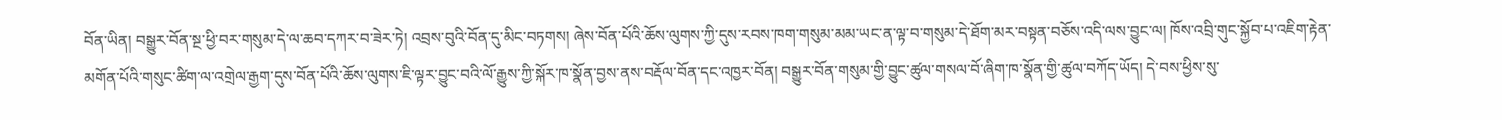བོན་ཡིན། བསྒྱུར་བོན་སྔ་ཕྱི་བར་གསུམ་དེ་ལ་ཆབ་དཀར་བ་ཟེར་ཏེ། འབྲས་བུའི་བོན་དུ་མིང་བཏགས། ཞེས་བོན་པོའི་ཆོས་ལུགས་ཀྱི་དུས་རབས་ཁག་གསུམ་མམ་ཡང་ན་ལྟ་བ་གསུམ་དེ་ཐོག་མར་བསྟན་བཅོས་འདི་ལས་བྱུང་ལ། ཁོས་འབྲི་གུང་སྐྱོབ་པ་འཇིག་རྟེན་མགོན་པོའི་གསུང་ཚིག་ལ་འགྲེལ་རྒྱག་དུས་བོན་པོའི་ཆོས་ལུགས་ཇི་ལྟར་བྱུང་བའི་ལོ་རྒྱུས་ཀྱི་སྐོར་ཁ་སྣོན་བྱས་ནས་བརྡོལ་བོན་དང་འཁྱར་བོན། བསྒྱུར་བོན་གསུམ་གྱི་བྱུང་ཚུལ་གསལ་བོ་ཞིག་ཁ་སྣོན་གྱི་ཚུལ་བཀོད་ཡོད། དེ་བས་ཕྱིས་སུ་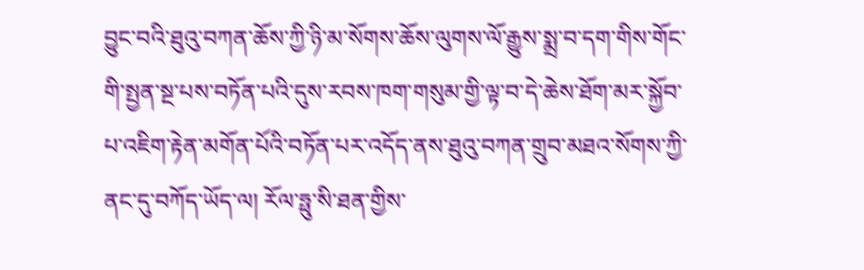བྱུང་བའི་ཐུའུ་བཀན་ཆོས་ཀྱི་ཉི་མ་སོགས་ཆོས་ལུགས་ལོ་རྒྱུས་སྨྲ་བ་དག་གིས་གོང་གི་སྤྱན་སྔ་པས་བཏོན་པའི་དུས་རབས་ཁག་གསུམ་གྱི་ལྟ་བ་དེ་ཆེས་ཐོག་མར་སྐྱོབ་པ་འཇིག་རྟེན་མགོན་པོའི་བཏོན་པར་འདོད་ནས་ཐུའུ་བཀན་གྲུབ་མཐའ་སོགས་ཀྱི་ནང་དུ་བཀོད་ཡོད་ལ། རོལ་ཧྥུ་སི་ཐན་གྱིས་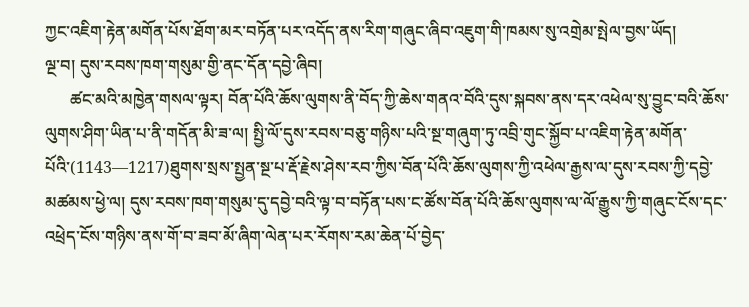ཀྱང་འཇིག་རྟེན་མགོན་པོས་ཐོག་མར་བཏོན་པར་འདོད་ནས་རིག་གཞུང་ཞིབ་འཇུག་གི་ཁམས་སུ་འགྲེམ་སྤེལ་བྱས་ཡོད།
ལྔ་བ། དུས་རབས་ཁག་གསུམ་གྱི་ནང་དོན་དབྱེ་ཞིབ།
      ཚང་མའི་མཁྱེན་གསལ་ལྟར། བོན་པོའི་ཆོས་ལུགས་ནི་བོད་ཀྱི་ཆེས་གནའ་བོའི་དུས་སྐབས་ནས་དར་འཕེལ་སུ་བྱུང་བའི་ཆོས་ལུགས་ཤིག་ཡིན་པ་ནི་གདོན་མི་ཟ་ལ། སྤྱི་ལོ་དུས་རབས་བཅུ་གཉིས་པའི་སྔ་གཞུག་ཏུ་འབྲི་གུང་སྐྱོབ་པ་འཇིག་རྟེན་མགོན་པོའི་(1143—1217)ཐུགས་སྲས་སྤྱན་སྔ་པ་རྡོ་རྗེས་ཤེས་རབ་ཀྱིས་བོན་པོའི་ཆོས་ལུགས་ཀྱི་འཕེལ་རྒྱས་ལ་དུས་རབས་ཀྱི་དབྱེ་མཚམས་ཕྱེ་ལ། དུས་རབས་ཁག་གསུམ་དུ་དབྱེ་བའི་ལྟ་བ་བཏོན་པས་ང་ཚོས་བོན་པོའི་ཆོས་ལུགས་ལ་ལོ་རྒྱུས་ཀྱི་གཞུང་ངོས་དང་འཕྲེད་ངོས་གཉིས་ནས་གོ་བ་ཟབ་མོ་ཞིག་ལེན་པར་རོགས་རམ་ཆེན་པོ་བྱེད་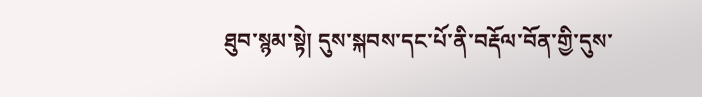ཐུབ་སྙམ་སྟེ། དུས་སྐབས་དང་པོ་ནི་བརྡོལ་བོན་གྱི་དུས་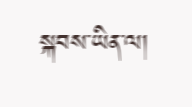སྐབས་ཡིན་ལ།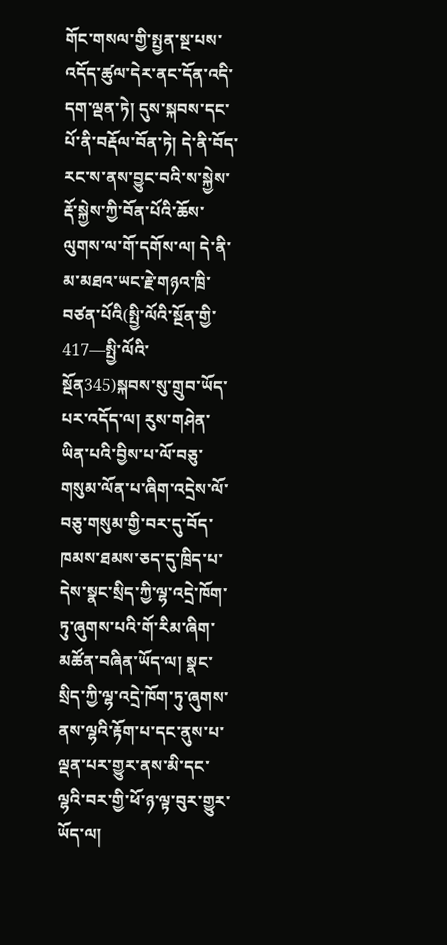གོང་གསལ་གྱི་སྤྱན་སྔ་པས་འདོད་ཚུལ་དེར་ནང་དོན་འདི་དག་ལྡན་ཏེ། དུས་སྐབས་དང་པོ་ནི་བརྡོལ་བོན་ཏེ། དེ་ནི་བོད་རང་ས་ནས་བྱུང་བའི་ས་སྐྱེས་རྡོ་སྐྱེས་ཀྱི་བོན་པོའི་ཆོས་ལུགས་ལ་གོ་དགོས་ལ། དེ་ནི་མ་མཐའ་ཡང་རྗེ་གཉའ་ཁྲི་བཙན་པོའི(སྤྱི་ལོའི་སྔོན་གྱི་417—སྤྱི་ལོའི་སྔོན345)སྐབས་སུ་གྲུབ་ཡོད་པར་འདོད་ལ། རུས་གཤེན་ཡིན་པའི་བྱིས་པ་ལོ་བཅུ་གསུམ་ལོན་པ་ཞིག་འདྲེས་ལོ་བཅུ་གསུམ་གྱི་བར་དུ་བོད་ཁམས་ཐམས་ཅད་དུ་ཁྲིད་པ་དེས་སྣང་སྲིད་ཀྱི་ལྷ་འདྲེ་ཁོག་ཏུ་ཞུགས་པའི་གོ་རིམ་ཞིག་མཚོན་བཞིན་ཡོད་ལ། སྣང་སྲིད་ཀྱི་ལྷ་འདྲེ་ཁོག་ཏུ་ཞུགས་ནས་ལྷའི་རྟོག་པ་དང་ནུས་པ་ལྡན་པར་གྱུར་ནས་མི་དང་ལྷའི་བར་གྱི་ཕོ་ཉ་ལྟ་བུར་གྱུར་ཡོད་ལ།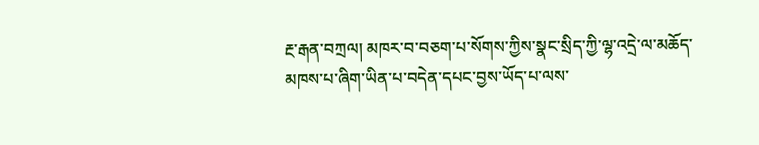རྔ་རྒན་བཀྲལ། མཁར་བ་བཅག་པ་སོགས་ཀྱིས་སྣང་སྲིད་ཀྱི་ལྷ་འདྲེ་ལ་མཆོད་མཁས་པ་ཞིག་ཡིན་པ་བདེན་དཔང་བྱས་ཡོད་པ་ལས་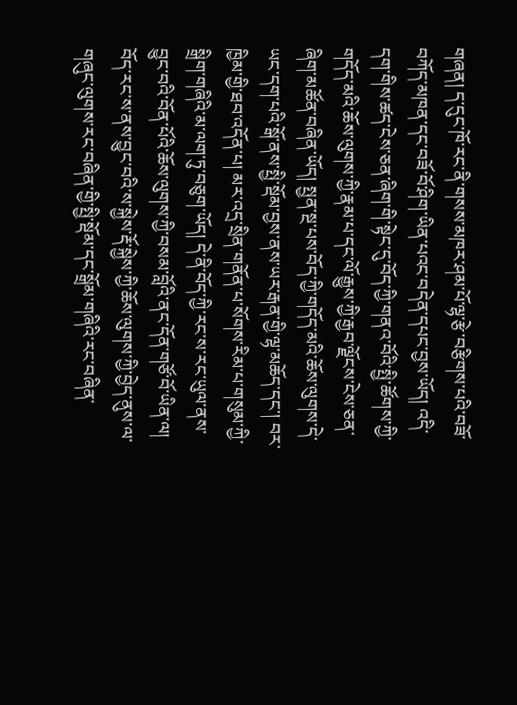གཞན། ད་དུང་ཁོ་རང་ནི་གསས་མཁར་ཤམ་པོ་ལྷ་རྩེ་བརྩིགས་པའི་བཟོ་བཀོད་མཁན་དང་བཟོ་བོ་ཤིག་ཡིན་པའང་བདེན་དཔང་བྱས་ཡོད། འདི་དག་གིས་ཚད་ངེས་ཅན་ཞིག་གི་སྟེང་དུ་བོད་ཀྱི་གནའ་བོའི་སྤྱི་ཚོགས་ཀྱི་གདོད་མའི་ཆོས་ལུགས་ཀྱི་རྣམ་པ་དང་ལོ་རྒྱུས་ཀྱི་རྒྱབ་ལྗོངས་ངེས་ཅན་ཞིག་མཚོན་བཞིན་ཡོད། སྤྱན་སྔ་པས་བོད་ཀྱི་གདོད་མའི་ཆོས་ལུགས་དེ་ཡང་དག་པའི་སྒོ་ནས་སྤྱི་སྡོམ་བྱས་ནས་ཡར་རྒན་གྱི་ལྷ་མཆོད་དང་། བར་ཁྱིམ་གྱི་ཐབ་འདོན་པ། མར་འདྲ་སྲིན་གནོན་པ་སོགས་རིམ་པ་གསུམ་ཀྱི་སྒྲིག་གཞིའི་མ་ལག་ཏུ་བཅུག་ཡོད། དེ་ནི་བོད་ཀྱི་རང་ས་རང་ཡུལ་ནས་བྱུང་བའི་བོན་པོའི་ཆོས་ལུགས་ཀྱི་བསམ་བློའི་ནང་དོན་གཙོ་བོ་ཡིན་ལ། བོད་རང་ས་ནས་བྱུང་བའི་ས་སྐྱེས་རྡོ་སྐྱེས་ཀྱི་ཆོས་ལུགས་ཀྱི་བྱེད་ནུས་ལ་གཞུང་ལུགས་རང་བཞིན་གྱི་སྤྱི་སྡོམ་དང་སྒྲོམ་གཞིའི་རང་བཞིན་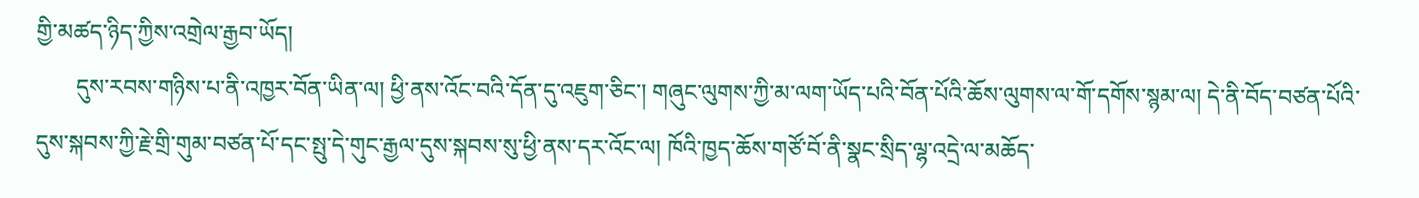གྱི་མཚད་ཉིད་ཀྱིས་འགྲེལ་རྒྱབ་ཡོད།
       དུས་རབས་གཉིས་པ་ནི་འཁྱར་བོན་ཡིན་ལ། ཕྱི་ནས་འོང་བའི་དོན་དུ་འཇུག་ཅིང་། གཞུང་ལུགས་ཀྱི་མ་ལག་ཡོད་པའི་བོན་པོའི་ཆོས་ལུགས་ལ་གོ་དགོས་སྙམ་ལ། དེ་ནི་བོད་བཙན་པོའི་དུས་སྐབས་ཀྱི་རྗེ་གྲི་གུམ་བཙན་པོ་དང་སྤུ་དེ་གུང་རྒྱལ་དུས་སྐབས་སུ་ཕྱི་ནས་དར་འོང་ལ། ཁོའི་ཁྱད་ཆོས་གཙོ་བོ་ནི་སྣང་སྲིད་ལྷ་འདྲེ་ལ་མཆོད་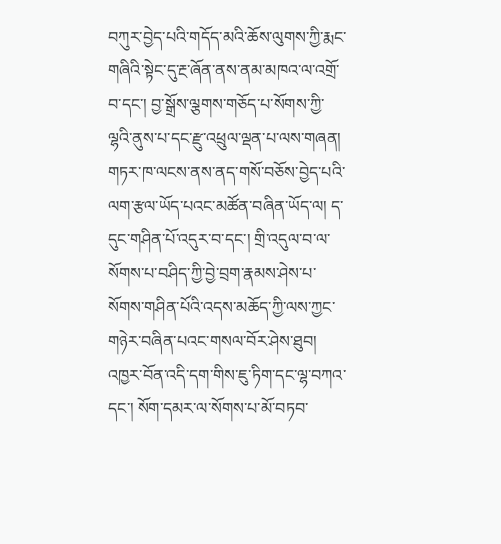བཀུར་བྱེད་པའི་གདོད་མའི་ཆོས་ལུགས་ཀྱི་རྨང་གཞིའི་སྟེང་དུ་རྔ་ཞོན་ནས་ནམ་མཁའ་ལ་འགྲོ་བ་དང་། བྱ་སྒྲོས་ལྕགས་གཅོད་པ་སོགས་ཀྱི་ལྷའི་ནུས་པ་དང་རྫུ་འཕྲུལ་ལྡན་པ་ལས་གཞན། གཏར་ཁ་ལངས་ནས་ནད་གསོ་བཅོས་བྱེད་པའི་ལག་རྩལ་ཡོད་པའང་མཚོན་བཞིན་ཡོད་ལ། ད་དུང་གཤིན་པོ་འདུར་བ་དང་། གྲི་འདུལ་བ་ལ་སོགས་པ་བཤིད་ཀྱི་བྱེ་བྲག་རྣམས་ཤེས་པ་སོགས་གཤིན་པོའི་འདས་མཆོད་ཀྱི་ལས་ཀྱང་གཉེར་བཞིན་པའང་གསལ་བོར་ཤེས་ཐུབ། འཁྱར་བོན་འདི་དག་གིས་ཇུ་ཏིག་དང་ལྷ་བཀའ་དང་། སོག་དམར་ལ་སོགས་པ་མོ་བཏབ་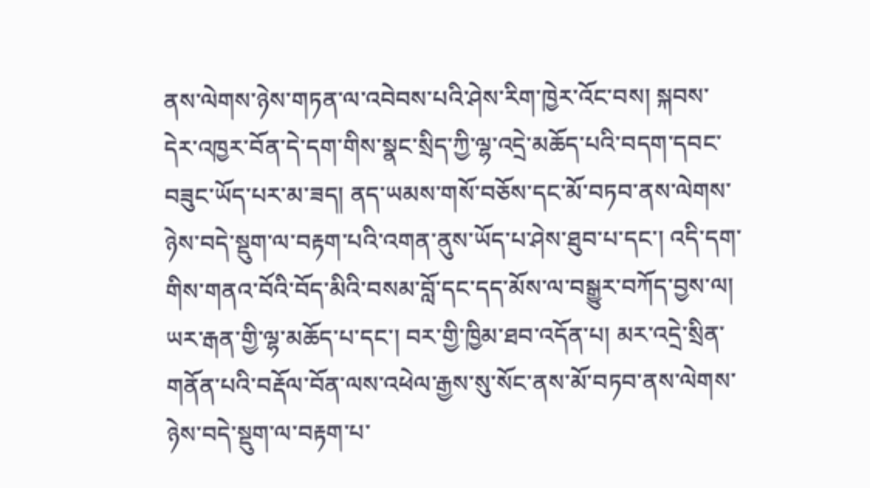ནས་ལེགས་ཉེས་གཏན་ལ་འབེབས་པའི་ཤེས་རིག་ཁྱེར་འོང་བས། སྐབས་དེར་འཁྱར་བོན་དེ་དག་གིས་སྣང་སྲིད་ཀྱི་ལྷ་འདྲེ་མཆོད་པའི་བདག་དབང་བཟུང་ཡོད་པར་མ་ཟད། ནད་ཡམས་གསོ་བཅོས་དང་མོ་བཏབ་ནས་ལེགས་ཉེས་བདེ་སྡུག་ལ་བརྟག་པའི་འགན་ནུས་ཡོད་པ་ཤེས་ཐུབ་པ་དང་། འདི་དག་གིས་གནའ་བོའི་བོད་མིའི་བསམ་བློ་དང་དད་མོས་ལ་བསྒྱུར་བཀོད་བྱས་ལ། ཡར་རྒན་གྱི་ལྷ་མཆོད་པ་དང་། བར་གྱི་ཁྱིམ་ཐབ་འདོན་པ། མར་འདྲེ་སྲིན་གནོན་པའི་བརྡོལ་བོན་ལས་འཕེལ་རྒྱས་སུ་སོང་ནས་མོ་བཏབ་ནས་ལེགས་ཉེས་བདེ་སྡུག་ལ་བརྟག་པ་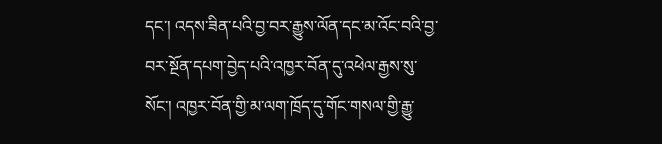དང་། འདས་ཟིན་པའི་བྱ་བར་རྒྱུས་ལོན་དང་མ་འོང་བའི་བྱ་བར་སྔོན་དཔག་བྱེད་པའི་འཁྱར་བོན་དུ་འཕེལ་རྒྱས་སུ་སོང་། འཁྱར་བོན་གྱི་མ་ལག་ཁྲོད་དུ་གོང་གསལ་གྱི་རྒྱུ་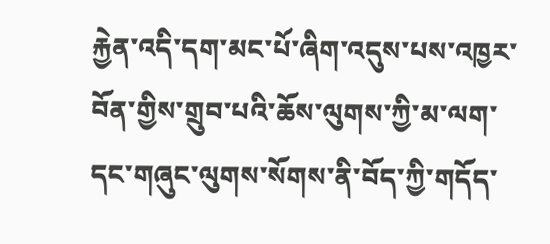རྐྱེན་འདི་དག་མང་པོ་ཞིག་འདུས་པས་འཁྱར་བོན་གྱིས་གྲུབ་པའི་ཆོས་ལུགས་ཀྱི་མ་ལག་དང་གཞུང་ལུགས་སོགས་ནི་བོད་ཀྱི་གདོད་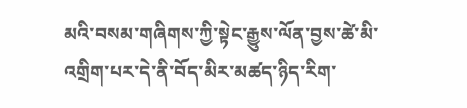མའི་བསམ་གཞིགས་ཀྱི་སྟེང་རྒྱུས་ལོན་བྱས་ཚེ་མི་འགྲིག་པར་དེ་ནི་བོད་མིར་མཚད་ཉིད་རིག་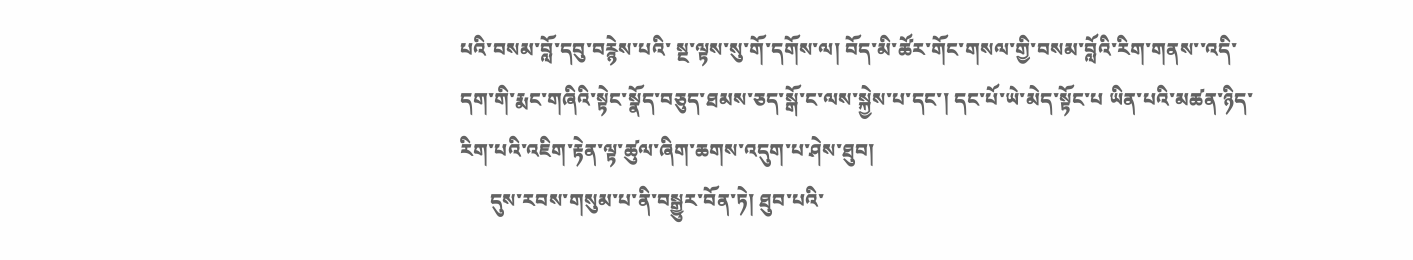པའི་བསམ་བློ་དབུ་བརྙེས་པའི་ སྔ་ལྟས་སུ་གོ་དགོས་ལ། བོད་མི་ཚོར་གོང་གསལ་གྱི་བསམ་བློའི་རིག་གནས་་འདི་དག་གི་རྨང་གཞིའི་སྟེང་སྣོད་བཅུད་ཐམས་ཅད་སྒོ་ང་ལས་སྐྱེས་པ་དང་། དང་པོ་ཡེ་མེད་སྟོང་པ ཡིན་པའི་མཚན་ཉིད་རིག་པའི་འཇིག་རྟེན་ལྟ་ཚུལ་ཞིག་ཆགས་འདུག་པ་ཤེས་ཐུབ།
      དུས་རབས་གསུམ་པ་ནི་བསྒྱུར་བོན་ཏེ། ཐུབ་པའི་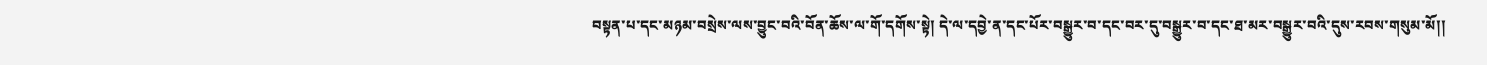བསྟན་པ་དང་མཉམ་བསྲེས་ལས་བྱུང་བའི་བོན་ཆོས་ལ་གོ་དགོས་སྟེ། དེ་ལ་དབྱེ་ན་དང་པོར་བསྒྱུར་བ་དང་བར་དུ་བསྒྱུར་བ་དང་ཐ་མར་བསྒྱུར་བའི་དུས་རབས་གསུམ་མོ།།